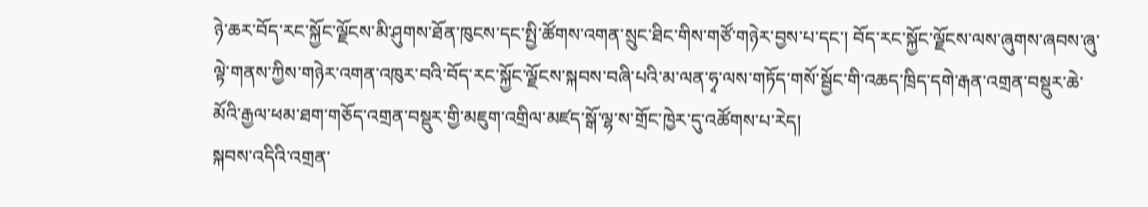ཉེ་ཆར་བོད་རང་སྐྱོང་ལྗོངས་མི་ཤུགས་ཐོན་ཁུངས་དང་སྤྱི་ཚོགས་འགན་སྲུང་ཐིང་གིས་གཙོ་གཉེར་བྱས་པ་དང་། བོད་རང་སྐྱོང་ལྗོངས་ལས་ཞུགས་ཞབས་ཞུ་ལྟེ་གནས་ཀྱིས་གཉེར་འགན་འཁུར་བའི་བོད་རང་སྐྱོང་ལྗོངས་སྐབས་བཞི་པའི་མ་ལན་ཧྭ་ལས་གཏོད་གསོ་སྦྱོང་གི་འཆད་ཁྲིད་དགེ་རྒན་འགྲན་བསྡུར་ཆེ་མོའི་རྒྱལ་ཕམ་ཐག་གཅོད་འགྲན་བསྡུར་གྱི་མཇུག་འགྲིལ་མཛད་སྒོ་ལྷ་ས་གྲོང་ཁྱེར་དུ་འཚོགས་པ་རེད།
སྐབས་འདིའི་འགྲན་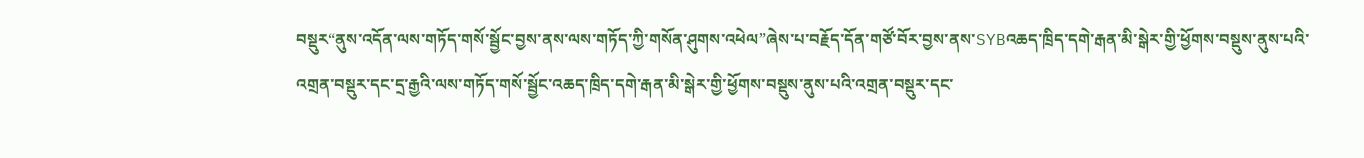བསྡུར“ནུས་འདོན་ལས་གཏོད་གསོ་སྦྱོང་བྱས་ནས་ལས་གཏོད་ཀྱི་གསོན་ཤུགས་འཕེལ”ཞེས་པ་བརྗོད་དོན་གཙོ་བོར་བྱས་ནས་SYBའཆད་ཁྲིད་དགེ་རྒན་མི་སྒེར་གྱི་ཕྱོགས་བསྡུས་ནུས་པའི་འགྲན་བསྡུར་དང་དྲ་རྒྱའི་ལས་གཏོད་གསོ་སྦྱོང་འཆད་ཁྲིད་དགེ་རྒན་མི་སྒེར་གྱི་ཕྱོགས་བསྡུས་ནུས་པའི་འགྲན་བསྡུར་དང་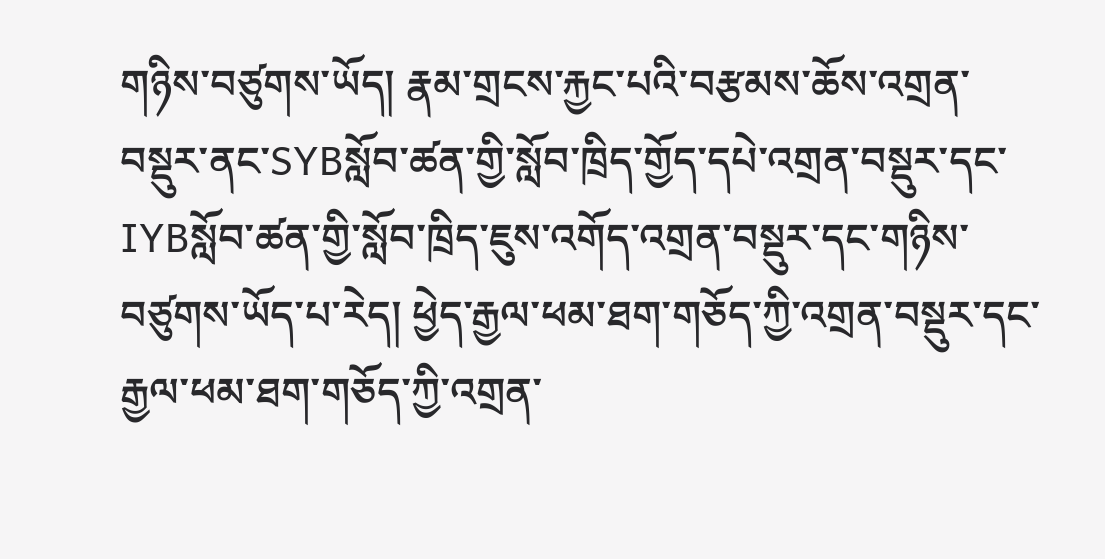གཉིས་བཙུགས་ཡོད། རྣམ་གྲངས་རྐྱང་པའི་བརྩམས་ཆོས་འགྲན་བསྡུར་ནང་SYBསློབ་ཚན་གྱི་སློབ་ཁྲིད་གྱོད་དཔེ་འགྲན་བསྡུར་དང་IYBསློབ་ཚན་གྱི་སློབ་ཁྲིད་ཇུས་འགོད་འགྲན་བསྡུར་དང་གཉིས་བཙུགས་ཡོད་པ་རེད། ཕྱེད་རྒྱལ་ཕམ་ཐག་གཅོད་ཀྱི་འགྲན་བསྡུར་དང་རྒྱལ་ཕམ་ཐག་གཅོད་ཀྱི་འགྲན་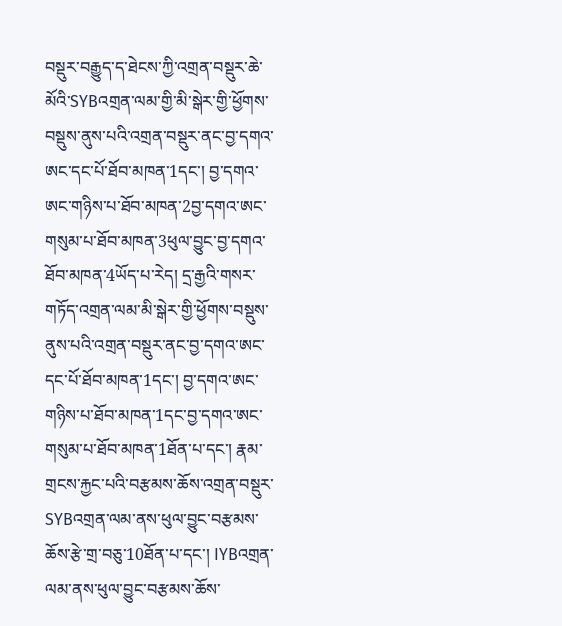བསྡུར་བརྒྱུད་ད་ཐེངས་ཀྱི་འགྲན་བསྡུར་ཆེ་མོའི་SYBའགྲན་ལམ་གྱི་མི་སྒེར་གྱི་ཕྱོགས་བསྡུས་ནུས་པའི་འགྲན་བསྡུར་ནང་བྱ་དགའ་ཨང་དང་པོ་ཐོབ་མཁན་1དང་། བྱ་དགའ་ཨང་གཉིས་པ་ཐོབ་མཁན་2བྱ་དགའ་ཨང་གསུམ་པ་ཐོབ་མཁན་3ཕུལ་བྱུང་བྱ་དགའ་ཐོབ་མཁན་4ཡོད་པ་རེད། དྲ་རྒྱའི་གསར་གཏོད་འགྲན་ལམ་མི་སྒེར་གྱི་ཕྱོགས་བསྡུས་ནུས་པའི་འགྲན་བསྡུར་ནང་བྱ་དགའ་ཨང་དང་པོ་ཐོབ་མཁན་1དང་། བྱ་དགའ་ཨང་གཉིས་པ་ཐོབ་མཁན་1དང་བྱ་དགའ་ཨང་གསུམ་པ་ཐོབ་མཁན་1ཐོན་པ་དང་། རྣམ་གྲངས་རྐྱང་པའི་བརྩམས་ཆོས་འགྲན་བསྡུར་SYBའགྲན་ལམ་ནས་ཕུལ་བྱུང་བརྩམས་ཆོས་རྩེ་གྲ་བཅུ་10ཐོན་པ་དང་། IYBའགྲན་ལམ་ནས་ཕུལ་བྱུང་བརྩམས་ཆོས་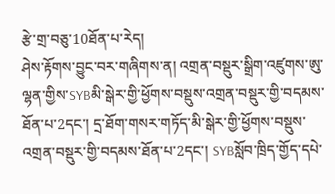རྩེ་གྲ་བཅུ་10ཐོན་པ་རེད།
ཤེས་རྟོགས་བྱུང་བར་གཞིགས་ན། འགྲན་བསྡུར་སྒྲིག་འཛུགས་ཨུ་ལྷན་གྱིས་SYBམི་སྒེར་གྱི་ཕྱོགས་བསྡུས་འགྲན་བསྡུར་གྱི་བདམས་ཐོན་པ་2དང་། དྲ་ཐོག་གསར་གཏོད་མི་སྒེར་གྱི་ཕྱོགས་བསྡུས་འགྲན་བསྡུར་གྱི་བདམས་ཐོན་པ་2དང་། SYBསློབ་ཁྲིད་གྱོད་དཔེ་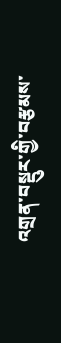འགྲན་བསྡུར་གྱི་བརྩམས་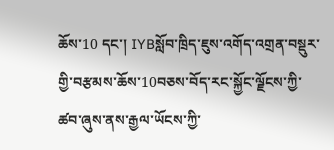ཆོས་10 དང་། IYBསློབ་ཁྲིད་ཇུས་འགོད་འགྲན་བསྡུར་གྱི་བརྩམས་ཆོས་10བཅས་བོད་རང་སྐྱོང་ལྗོངས་ཀྱི་ཚབ་ཞུས་ནས་རྒྱལ་ཡོངས་ཀྱི་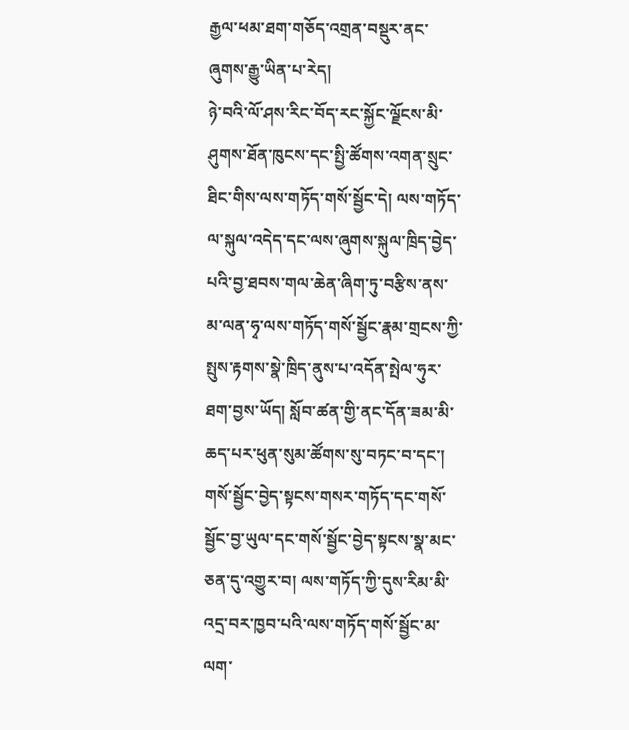རྒྱལ་ཕམ་ཐག་གཅོད་འགྲན་བསྡུར་ནང་ཞུགས་རྒྱུ་ཡིན་པ་རེད།
ཉེ་བའི་ལོ་ཤས་རིང་བོད་རང་སྐྱོང་ལྗོངས་མི་ཤུགས་ཐོན་ཁུངས་དང་སྤྱི་ཚོགས་འགན་སྲུང་ཐིང་གིས་ལས་གཏོད་གསོ་སྦྱོང་དེ། ལས་གཏོད་ལ་སྐུལ་འདེད་དང་ལས་ཞུགས་སྐུལ་ཁྲིད་བྱེད་པའི་བྱ་ཐབས་གལ་ཆེན་ཞིག་ཏུ་བརྩིས་ནས་མ་ལན་ཧྭ་ལས་གཏོད་གསོ་སྦྱོང་རྣམ་གྲངས་ཀྱི་སྤུས་རྟགས་སྣེ་ཁྲིད་ནུས་པ་འདོན་སྤེལ་ཧུར་ཐག་བྱས་ཡོད། སློབ་ཚན་གྱི་ནང་དོན་ཟམ་མི་ཆད་པར་ཕུན་སུམ་ཚོགས་སུ་བཏང་བ་དང་། གསོ་སྦྱོང་བྱེད་སྟངས་གསར་གཏོད་དང་གསོ་སྦྱོང་བྱ་ཡུལ་དང་གསོ་སྦྱོང་བྱེད་སྟངས་སྣ་མང་ཅན་དུ་འགྱུར་བ། ལས་གཏོད་ཀྱི་དུས་རིམ་མི་འདྲ་བར་ཁྱབ་པའི་ལས་གཏོད་གསོ་སྦྱོང་མ་ལག་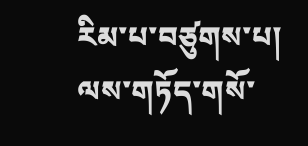རིམ་པ་བཙུགས་པ། ལས་གཏོད་གསོ་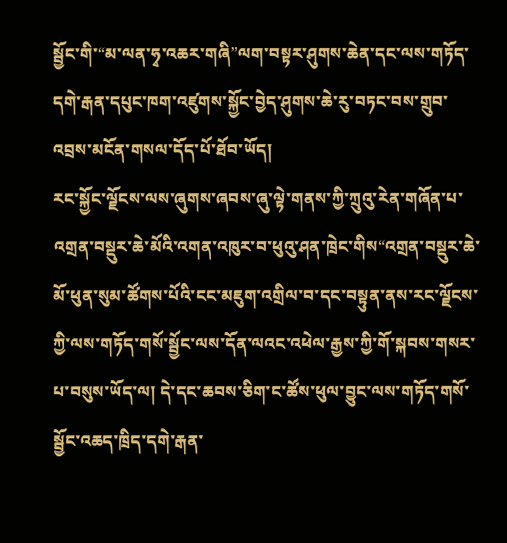སྦྱོང་གི་“མ་ལན་ཧྭ་འཆར་གཞི”ལག་བསྟར་ཤུགས་ཆེན་དང་ལས་གཏོད་དགེ་རྒན་དཔུང་ཁག་འཛུགས་སྐྱོང་བྱེད་ཤུགས་ཆེ་རུ་བཏང་བས་གྲུབ་འབྲས་མངོན་གསལ་དོད་པོ་ཐོབ་ཡོད།
རང་སྐྱོང་ལྗོངས་ལས་ཞུགས་ཞབས་ཞུ་ལྟེ་གནས་ཀྱི་ཀྲུའུ་རེན་གཞོན་པ་འགྲན་བསྡུར་ཆེ་མོའི་འགན་འཁུར་བ་ཕུའུ་ཤན་ཁྲེང་གིས“འགྲན་བསྡུར་ཆེ་མོ་ཕུན་སུམ་ཚོགས་པོའི་ངང་མཇུག་འགྲིལ་བ་དང་བསྟུན་ནས་རང་ལྗོངས་ཀྱི་ལས་གཏོད་གསོ་སྦྱོང་ལས་དོན་ལའང་འཕེལ་རྒྱས་ཀྱི་གོ་སྐབས་གསར་པ་བསུས་ཡོད་ལ། དེ་དང་ཆབས་ཅིག་ང་ཚོས་ཕུལ་བྱུང་ལས་གཏོད་གསོ་སྦྱོང་འཆད་ཁྲིད་དགེ་རྒན་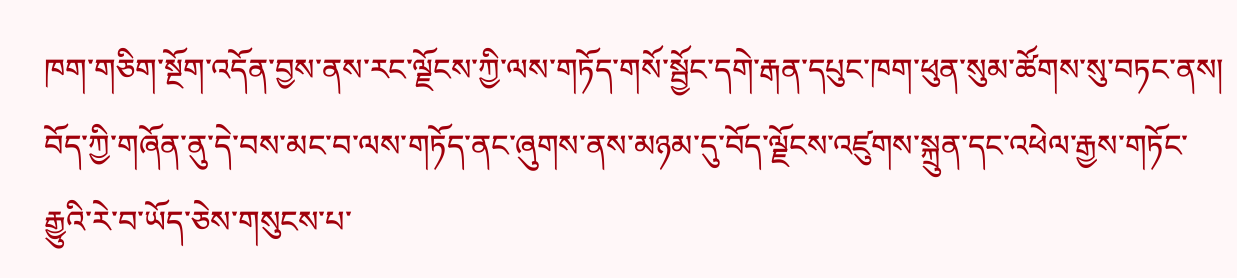ཁག་གཅིག་སྔོག་འདོན་བྱས་ནས་རང་ལྗོངས་ཀྱི་ལས་གཏོད་གསོ་སྦྱོང་དགེ་རྒན་དཔུང་ཁག་ཕུན་སུམ་ཚོགས་སུ་བཏང་ནས། བོད་ཀྱི་གཞོན་ནུ་དེ་བས་མང་བ་ལས་གཏོད་ནང་ཞུགས་ནས་མཉམ་དུ་བོད་ལྗོངས་འཛུགས་སྐྲུན་དང་འཕེལ་རྒྱས་གཏོང་རྒྱུའི་རེ་བ་ཡོད་ཅེས་གསུངས་པ་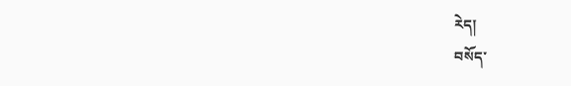རེད།
བསོད་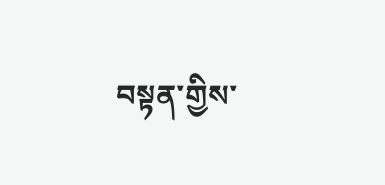བསྟན་གྱིས་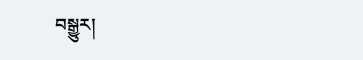བསྒྱུར།